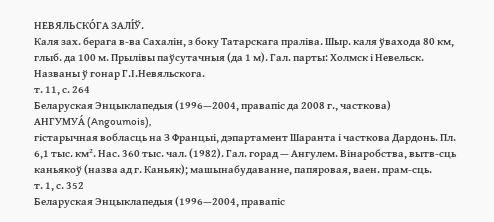НЕВЯЛЬСКО́ГА ЗАЛІ́Ў.
Каля зах. берага в-ва Сахалін, з боку Татарскага праліва. Шыр. каля ўвахода 80 км, глыб. да 100 м. Прылівы паўсутачныя (да 1 м). Гал. парты: Холмск і Невельск. Названы ў гонар Г.І.Невяльскога.
т. 11, с. 264
Беларуская Энцыклапедыя (1996—2004, правапіс да 2008 г., часткова)
АНГУМУА́ (Angoumois),
гістарычная вобласць на З Францыі, дэпартамент Шаранта і часткова Дардонь. Пл. 6,1 тыс. км². Нас. 360 тыс. чал. (1982). Гал. горад — Ангулем. Вінаробства, вытв-сць каньякоў (назва ад г. Каньяк); машынабудаванне, папяровая, ваен. прам-сць.
т. 1, с. 352
Беларуская Энцыклапедыя (1996—2004, правапіс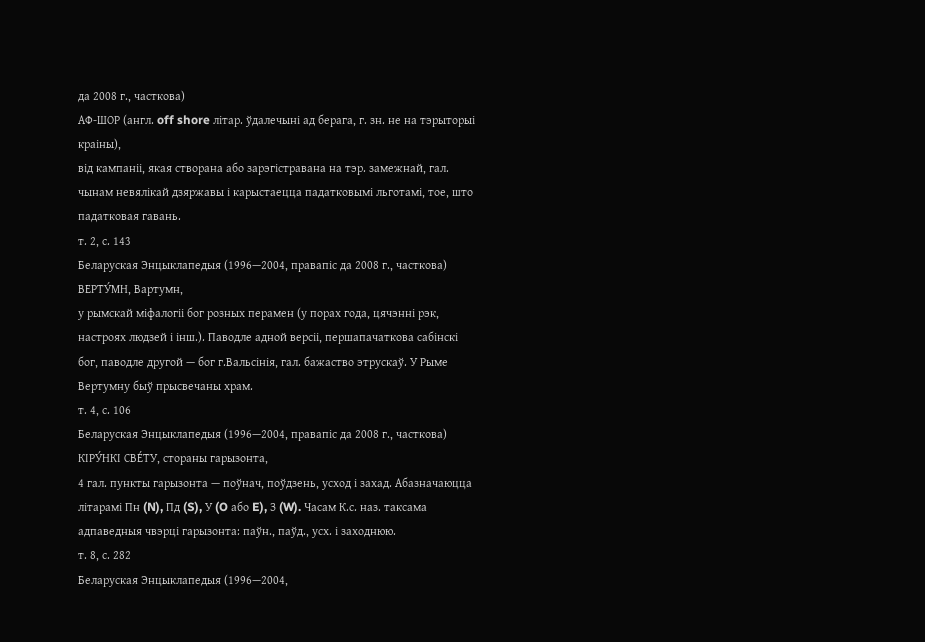да 2008 г., часткова)
АФ-ШОР (англ. off shore літар. ўдалечыні ад берага, г. зн. не на тэрыторыі краіны),
від кампаніі, якая створана або зарэгістравана на тэр. замежнай, гал. чынам невялікай дзяржавы і карыстаецца падатковымі льготамі, тое, што падатковая гавань.
т. 2, с. 143
Беларуская Энцыклапедыя (1996—2004, правапіс да 2008 г., часткова)
ВЕРТУ́МН, Вартумн,
у рымскай міфалогіі бог розных перамен (у порах года, цячэнні рэк, настроях людзей і інш.). Паводле адной версіі, першапачаткова сабінскі бог, паводле другой — бог г.Вальсінія, гал. бажаство этрускаў. У Рыме Вертумну быў прысвечаны храм.
т. 4, с. 106
Беларуская Энцыклапедыя (1996—2004, правапіс да 2008 г., часткова)
КІРУ́НКІ СВЕ́ТУ, стораны гарызонта,
4 гал. пункты гарызонта — поўнач, поўдзень, усход і захад. Абазначаюцца літарамі Пн (N), Пд (S), У (O або E), З (W). Часам К.с. наз. таксама адпаведныя чвэрці гарызонта: паўн., паўд., усх. і заходнюю.
т. 8, с. 282
Беларуская Энцыклапедыя (1996—2004,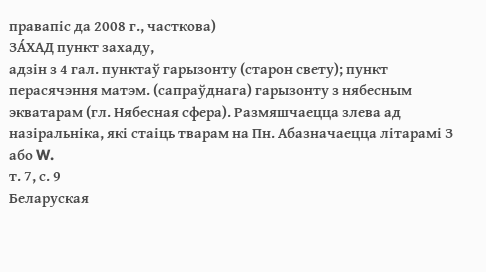правапіс да 2008 г., часткова)
ЗА́ХАД пункт захаду,
адзін з 4 гал. пунктаў гарызонту (старон свету); пункт перасячэння матэм. (сапраўднага) гарызонту з нябесным экватарам (гл. Нябесная сфера). Размяшчаецца злева ад назіральніка, які стаіць тварам на Пн. Абазначаецца літарамі З або W.
т. 7, с. 9
Беларуская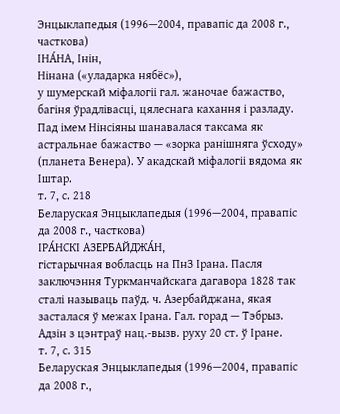Энцыклапедыя (1996—2004, правапіс да 2008 г., часткова)
ІНА́НА, Інін,
Нінана («уладарка нябёс»),
у шумерскай міфалогіі гал. жаночае бажаство, багіня ўрадлівасці, цялеснага кахання і разладу. Пад імем Нінсіяны шанавалася таксама як астральнае бажаство — «зорка ранішняга ўсходу» (планета Венера). У акадскай міфалогіі вядома як Іштар.
т. 7, с. 218
Беларуская Энцыклапедыя (1996—2004, правапіс да 2008 г., часткова)
ІРА́НСКІ АЗЕРБАЙДЖА́Н,
гістарычная вобласць на ПнЗ Ірана. Пасля заключэння Туркманчайскага дагавора 1828 так сталі называць паўд. ч. Азербайджана, якая засталася ў межах Ірана. Гал. горад — Тэбрыз. Адзін з цэнтраў нац.-вызв. руху 20 ст. ў Іране.
т. 7, с. 315
Беларуская Энцыклапедыя (1996—2004, правапіс да 2008 г.,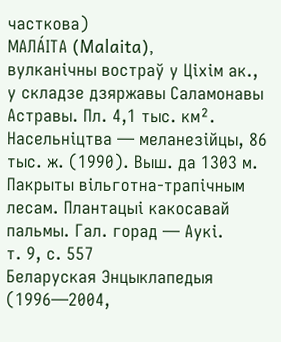часткова)
МАЛА́ІТА (Malaita),
вулканічны востраў у Ціхім ак., у складзе дзяржавы Саламонавы Астравы. Пл. 4,1 тыс. км². Насельніцтва — меланезійцы, 86 тыс. ж. (1990). Выш. да 1303 м. Пакрыты вільготна-трапічным лесам. Плантацыі какосавай пальмы. Гал. горад — Аукі.
т. 9, с. 557
Беларуская Энцыклапедыя (1996—2004,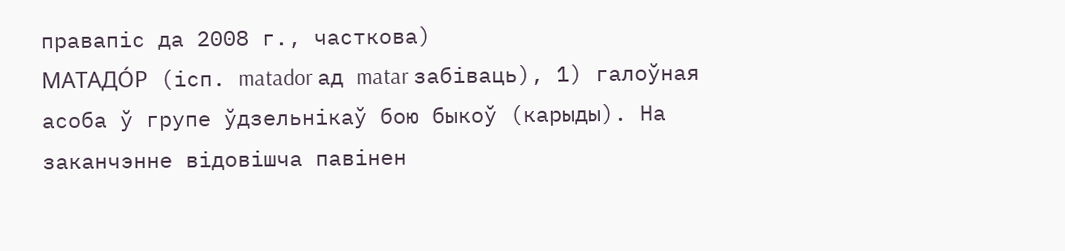правапіс да 2008 г., часткова)
МАТАДО́Р (ісп. matador ад matar забіваць), 1) галоўная асоба ў групе ўдзельнікаў бою быкоў (карыды). На заканчэнне відовішча павінен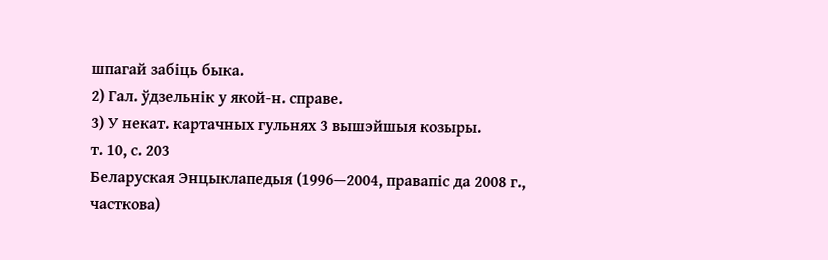шпагай забіць быка.
2) Гал. ўдзельнік у якой-н. справе.
3) У некат. картачных гульнях 3 вышэйшыя козыры.
т. 10, с. 203
Беларуская Энцыклапедыя (1996—2004, правапіс да 2008 г., часткова)